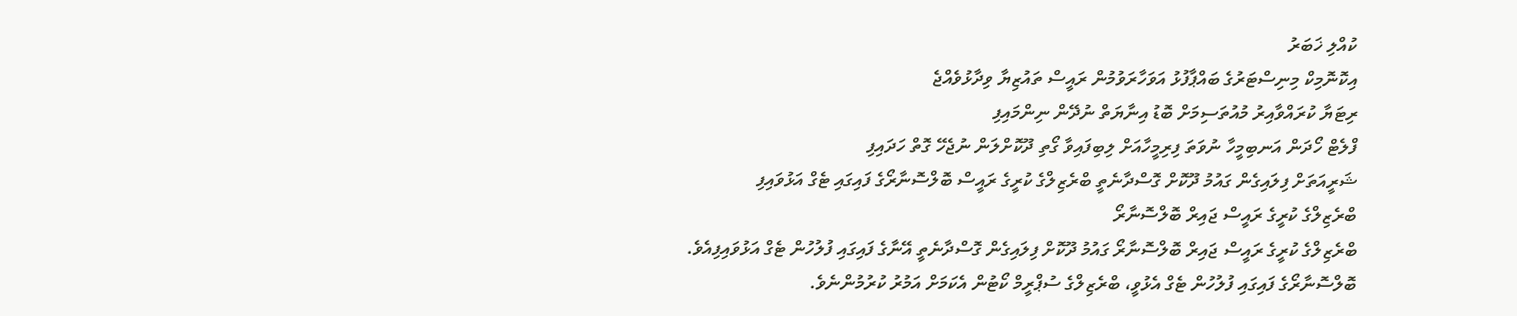ކުއްލި ޚަބަރު
އިކޮނޮމިކް މިނިސްޓަރުގެ ބައްޕާފުޅު އަވަހާރަވުމުން ރައީސް ތައުޒިޔާ ވިދާޅުވެއްޖެ
ރިޓަޔާ ކުރައްވާއިރު މުއުތަސިމަށް ބޮޑު އިނާޔަތް ނުދޭން ނިންމައިފި
ފްލެޓް ހޯދަން އަނބިމީހާ ނުވަތަ ފިރިމީހާއަށް ލިބިފައިވާ ގޯތި ދޫކޮށްލަން ނުޖެހޭ ގޮތް ހަދައިފި
ޝަރީއަތަށް ފިލައިގެން ގައުމު ދޫކޮށް ގޮސްދާނެތީ ބްރެޒިލްގެ ކުރީގެ ރައީސް ބޮލްސޮނާރޯގެ ފައިގައި ޓެގް އަޅުވައިފި
ބްރެޒިލްގެ ކުރީގެ ރައީސް ޖައިރް ބޮލްސޮނާރޯ
ބްރެޒިލްގެ ކުރީގެ ރައީސް ޖައިރް ބޮލްސޮނާރޯ ގައުމު ދޫކޮށް ފިލައިގެން ގޮސްދާނެތީ އޭނާގެ ފައިގައި ފުލުހުން ޓެގް އަޅުވައިފިއެވެ.
ބޮލްސޮނާރޯގެ ފައިގައި ފުލުހުން ޓެގް އެޅުވީ، ބްރެޒިލްގެ ސުޕްރީމް ކޯޓުން އެކަމަށް އަމުރު ކުރުމުންނެވެ.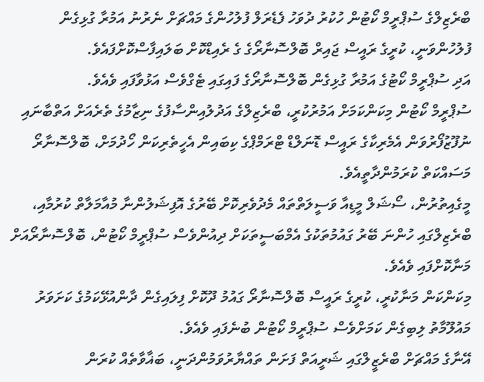ބްރެޒިލްގެ ސުޕްރީމް ކޯޓުން ހުކުރު ދުވަހު ފެޑެރަލް ފުލުހުންގެ މައްޗަށް ނެރުނު އަމުރާ ގުޅިގެން ފުލުހުންވަނީ، ކުރީގެ ރައީސް ޖައިރް ބޮލްސޮނާރޯގެ ގެ ރެއިޑްކޮށް ބަލައިފާސްކޮށްފައެވެ.
އަދި ސުޕްރީމް ކޯޓުގެ އަމުރާ ގުޅިގެން ބޮލްސޮނާރޯގެ ފައިގައި ޓެގްވެސް އަޅުވާފައި ވެއެވެ.
ސުޕްރީމް ކޯޓުން މިކަންކަމަށް އަމުރުކުރީ، ބްރެޒިލްގެ އަދުލުއިންސާފުގެ ނިޒާމުގެ ތެރެއަށް އަތްބާނައި ނުފޫޒުފޯރުވަން އެމެރިކާގެ ރައީސް ޑޮނަލްޑް ޓްރަމްޕްގެ ކިބައިން އެހީތެރިކަން ހޯދުމަށް، ބޮލްސޮނާރޯ މަސައްކަތް ކުރަމުންދާތީއެވެ.
މީގެއިތުރުން، ސޯޝަލް މީޑިއާ ވަސީލަތްތައް މެދުވެރިކޮށް ބޭރުގެ އޮފިޝަލުންނާ މުއާމަލާތް ކުރުމާއި، ބްރެޒިލްގައި ހުންނަ ބޭރު ގައުމުތަކުގެ އެމްބަސީތަކަށް ދިއުންވެސް ސުޕްރީމް ކޯޓުން، ބޮލްސޮނާރޯއަށް މަނާކޮށްފައި ވެއެވެ.
މިކަންކަން މަނާކުރީ، ކުރީގެ ރައީސް ބޮލްސޮނާރޯ ގައުމު ދޫކޮށް ފިލައިގެން ދާންއުޅޭކަމުގެ ކަށަވަރު މައުލޫމާތު ލިބިގެން ކަމަށްވެސް ސުޕްރީމް ކޯޓުން ބުނެފައި ވެއެވެ.
އޭނާގެ މައްޗަށް ބްރެޒީލްގައި ޝަރީއަތް ފަށަން ތައްޔާރުވަމުންދަނީ، ބަޣާވާތެއް ކުރަން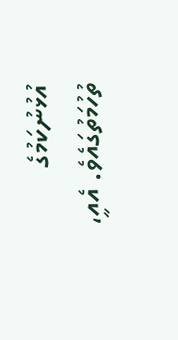އުޅުނުކަމުގެ ތުހުމަތުގައެވެ. އެއީ،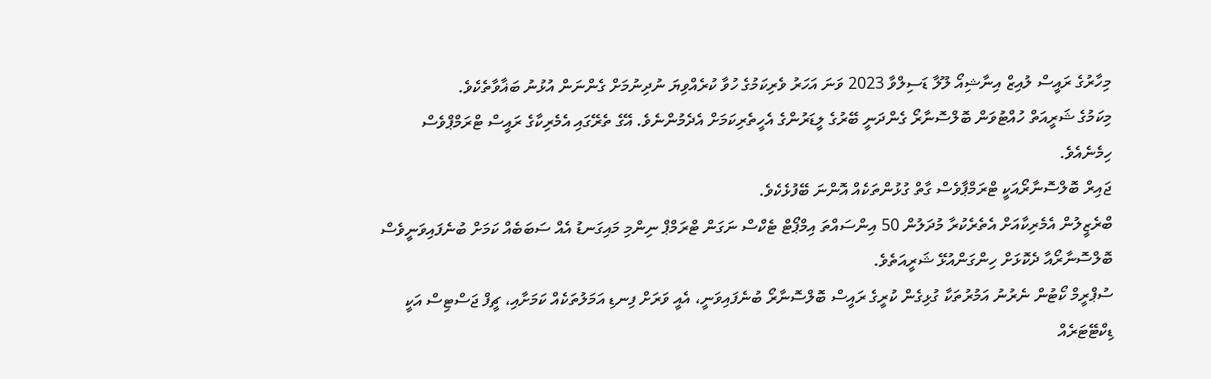މިހާރުގެ ރައީސް ލުއިޒް އިނާޝިއޯ ލޫލާ ޑަސިލްވާ 2023 ވަނަ އަހަރު ވެރިކަމުގެ ހުވާ ކުރެއްވިޔަ ނުދިނުމަށް ގެންނަން އުޅުނު ބަޣާވާތެކެވެ.
މިކަމުގެ ޝަރީއަތް ހުއްޓުވަން ބޮލްސޮނާރޯ ގެންދަނީ ބޭރުގެ ލީޑަރުންގެ އެހީތެރިކަމަށް އެދެމުންނެވެ. އޭގެ ތެރޭގައި އެމެރިކާގެ ރައީސް ޓްރަމްޕްވެސް ހިމެނެއެވެ.
ޖައިރް ބޮލްސޮނާރޯއަކީ ޓްރަމްޕާވެސް ގާތް ގުޅުންތަކެއް އޮންނަ ބޭފުޅެކެވެ.
ބްރެޒީލުން އެމެރިކާއަށް އެތެރެކުރާ މުދަލުން 50 އިންސައްތަ އިމްޕޯޓް ޓެކްސް ނަގަން ޓްރަމްޕް ނިންމި މައިގަނޑު އެއް ސަބަބެއް ކަމަށް ބުނެފައިވަނީވެސް ބޮލްސޮނާރޯއާ ދެކޮޅަށް ހިންގަންއުޅޭ ޝަރީއަތެވެ.
ސުޕްރީމް ކޯޓުން ނެރުނު އަމުރުތަކާ ގުޅިގެން ކުރީގެ ރައީސް ބޮލްސޮނާރޯ ބުނެފައިވަނީ، އެއީ ވަރަށް ފިނޑި އަމަލުތަކެއް ކަމަށާއި، ޗީފް ޖަސްޓިސް އަކީ ޑިކްޓޭޓަރެއް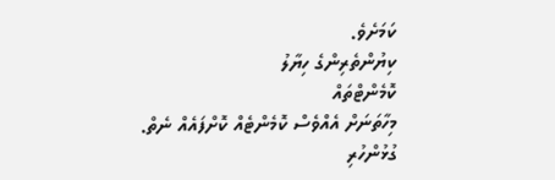ކަމަށެވެ.
ކިޔުންތެރިންގެ ހިޔާލު
ކޮމެންޓްތައް
މިހާތަނަށް އެއްވެސް ކޮމެންޓެއް ކޮށްފައެއް ނެތް.
ގުޅުންހުރި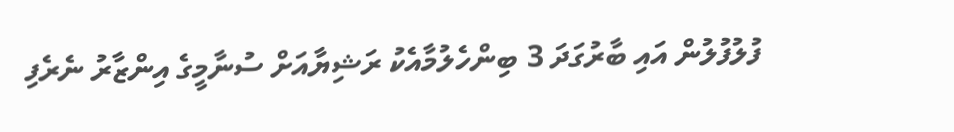ފުލުފުލުން އައި ބާރުގަދަ 3 ބިންހެލުމާއެކު ރަޝިޔާއަށް ސުނާމީގެ އިންޒާރު ނެރެފި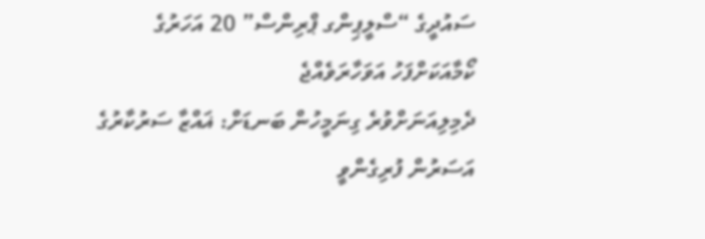ސައުދީގެ “ސްލީޕިންގ ޕްރިންސް” 20 އަހަރުގެ ކޯމާއަކަށްފަހު އަވަހާރަވެއްޖެ
ދެމިލިއަނަށްވުރެ ގިނަމީހުން ބަނޑަށް: ޣައްޒާ ސަރުކާރުގެ އަސަރުން ފުރިގެންވީ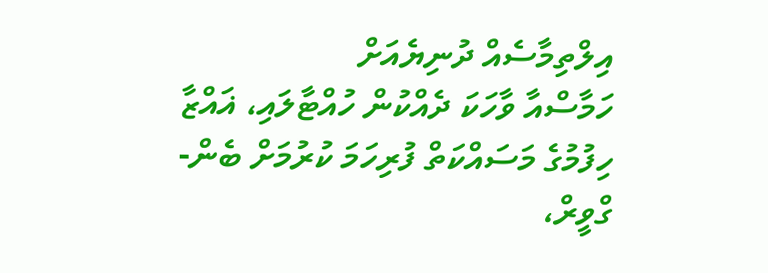އިލްތިމާސެއް ދުނިޔެއަށް
ހަމާސްއާ ވާހަކަ ދެއްކުން ހުއްޓާލައި، ޣައްޒާ ހިފުމުގެ މަސައްކަތް ފުރިހަމަ ކުރުމަށް ބެން-ގްވީރް،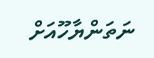ނަތަންޔާހޫއަށް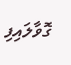ގޮވާލައިފި